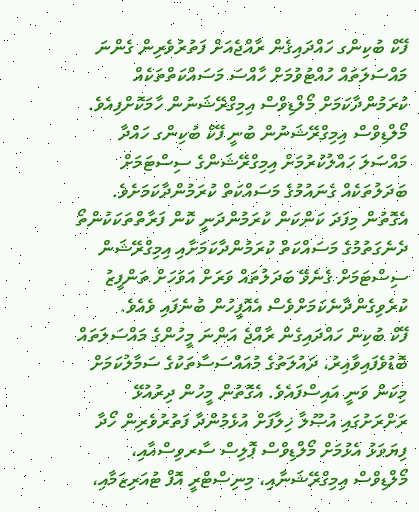ފޭކް ބުކިންގ ހައްދައިގެން ރާއްޖެއަށް ފަތުރުވެރިން ގެންނަ މައްސަލަތައް ހުއްޓުވުމަށް ހާއްސަ މަސައްކަތްތަކެއް ކުރަމުންދާކަމަށް މޯލްޑިވްސް އިމިގްރޭޝަނުން ހާމަކޮށްފިއެވެ.
މޯލްޑިވްސް އިމިގްރޭޝަނުން ބުނީ ފޭކް ބުކިންގ ހައްދާ މައްސަލަ ހައްލުކުރުމަށް އިމިގްރޭޝަންގެ ސިސްޓަމަށް ބަދަލުތަކެއް ގެނައުމުގެ މަސައްކަތް ކުރަމުންދާކަމަށެވެ. އެގޮތުން މިފަދަ ކަންކަން ކުރަމުންދަނީ ކޮން ފަރާތްތަކަކުންތޯ ދެނެގަތުމުގެ މަސައްކަތް ކުރަމުންދާކަމަށާއި އިމިގްރޭޝަން ސިސްޓަމަށް ގެނެވޭ ބަދަލުތައް ވަރަށް އަވަހަށް ތަންފީޒު ކުރެވިގެންދާނެކަމަށްވެސް އެއޮފީހުން ބުނެފައި ވެއެވެ.
ފޭކް ބުކިން ހައްދައިގެން ރާއްޖެ އަންނަ މީހުންގެ މައްސަލަތައް ބޮޑުވެފައިވާއިރު، ދައުލަތުގެ މުއައްސަސާތަކުގެ ސަމާލުކަމަށް މިކަން ވަނީ އައިސްފައެވެ. އެގޮތުން މީހުން ދިރުއުޅޭ ރަށްރަށުގައި އުޞޫލާ ޚިލާފަށް އުޅެމުންދާ ފަތުރުވެރިން ހޯދާ ފިޔަވަޅު އެޅުމަށް މޯލްޑިވްސް ޕޮލިސް ސާރވިސްއާއި، މޯލްޑިވްސް އިމިގްރޭޝަނާއި، މިނިސްޓްރީ އޮފް ޓުއަރިޒަމާއި،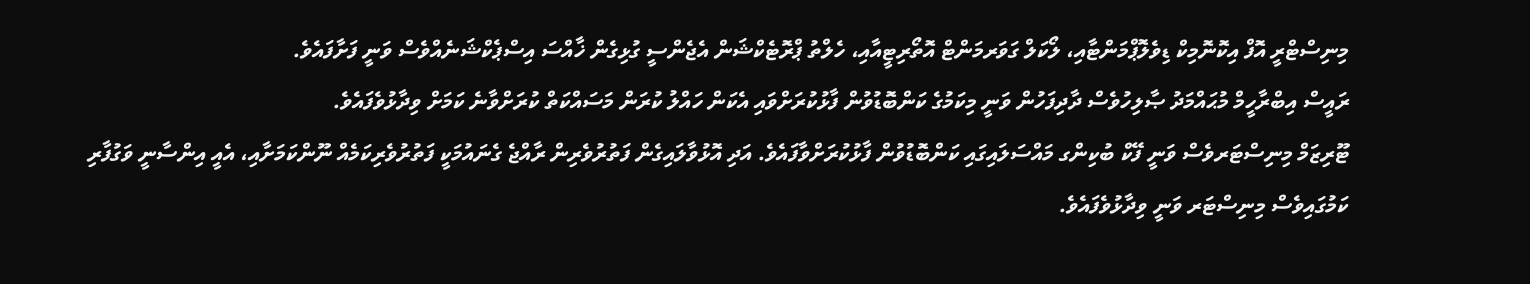މިނިސްޓްރީ އޮފް އިކޮނޮމިކް ޑިވެލޮޕްމަންޓާއި، ލޯކަލް ގަވަރމަންޓް އޮތޯރިޓީއާއި، ހެލްތު ޕްރޮޓެކްޝަން އެޖެންސީ ގުޅިގެން ޚާއްސަ އިސްޕެކްޝަނެއްވެސް ވަނީ ފަށާފައެވެ.
ރައީސް އިބްރާހީމް މުޙައްމަދު ޞާލިހުވެސް ދާދިފަހުން ވަނީ މިކަމުގެ ކަންބޮޑުވުން ފާޅުކުރަށްވައި އެކަން ހައްލު ކުރަން މަސައްކަތް ކުރަށްވާނެ ކަމަށް ވިދާޅުވެފައެވެ.
ޓޫރިޒަމް މިނިސްޓަރވެސް ވަނީ ފޭކް ބުކިންގ މައްސަލައިގައި ކަންބޮޑުވުން ފާޅުކުރަށްވާފައެވެ. އަދި އޮޅުވާލައިގެން ފަތުރުވެރިން ރާއްޖެ ގެނައުމަކީ ފަތުރުވެރިކަމެއް ނޫންކަމަށާއި، އެއީ އިންސާނީ ވަގުފާރި ކަމުގައިވެސް މިނިސްޓަރ ވަނީ ވިދާޅުވެފައެވެ.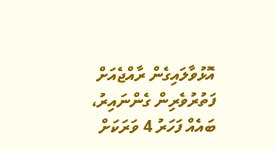އޮޅުވާލައިގެން ރާއްޖެއަށް ފަތުރުވެރިން ގެންނައިރު، ބައެއް ފަހަރު 4 ވަރަކަށް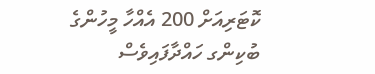ކޮޓަރިއަށް 200 އެއްހާ މީހުންގެ ބުކިންގ ހައްދާފައިވެސް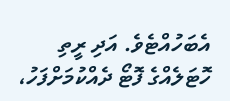އެބަހުއްޓެވެ. އަދި ރީތި ހޮޓަލެއްގެ ފޮޓޯ ދެއްކުމަށްފަހު،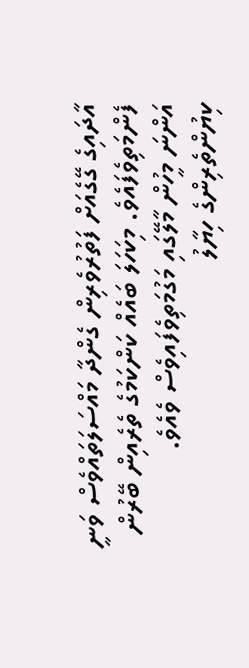އާދައިގެ ގޭގެއަށް ފަތުރުވެރިން ގެންދާ މައްސަލަތައްވެސް ވަނީ ފެންމަތިވެފައެވެ. މިކަހަލަ ބައެއް ކަންކަމުގެ ތެރެއިން ބޭރުން އަންނަ މީހުން މާލޭގައި މަގުމަތިވެފައިވެސް ވެއެވެ.
ކިޔުންތެރިންގެ ހިޔާލު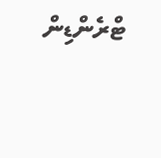ޓްރެންޑިން